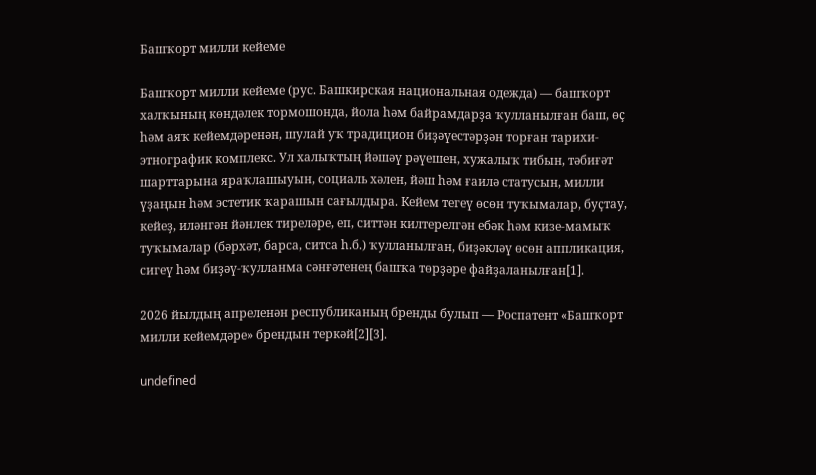Башҡорт милли кейеме

Башҡорт милли кейеме (рус. Башкирская национальная одежда) — башҡорт халҡының көндәлек тормошонда, йола һәм байрамдарҙа ҡулланылған баш, өҫ һәм аяҡ кейемдәренән, шулай уҡ традицион биҙәүестәрҙән торған тарихи-этнографик комплекс. Ул халыҡтың йәшәү рәүешен, хужалыҡ тибын, тәбиғәт шарттарына яраҡлашыуын, социаль хәлен, йәш һәм ғаилә статусын, милли үҙаңын һәм эстетик ҡарашын сағылдыра. Кейем тегеү өсөн туҡымалар, буҫтау, кейеҙ, иләнгән йәнлек тиреләре, еп, ситтән килтерелгән ебәк һәм кизе‑мамыҡ туҡымалар (бәрхәт, барса, ситса һ.б.) ҡулланылған, биҙәкләү өсөн аппликация, сигеү һәм биҙәү-ҡулланма сәнғәтенең башҡа төрҙәре файҙаланылған[1].

2026 йылдың апреленән республиканың бренды булып — Роспатент «Башҡорт милли кейемдәре» брендын теркәй[2][3].

undefined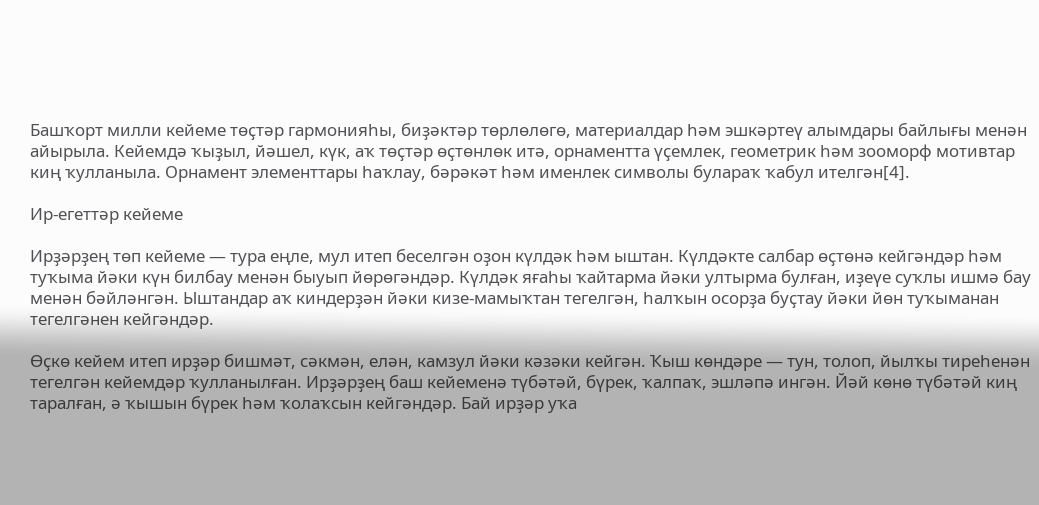Башҡорт милли кейеме төҫтәр гармонияһы, биҙәктәр төрлөлөгө, материалдар һәм эшкәртеү алымдары байлығы менән айырыла. Кейемдә ҡыҙыл, йәшел, күк, аҡ төҫтәр өҫтөнлөк итә, орнаментта үҫемлек, геометрик һәм зооморф мотивтар киң ҡулланыла. Орнамент элементтары һаҡлау, бәрәкәт һәм именлек символы булараҡ ҡабул ителгән[4].

Ир-егеттәр кейеме

Ирҙәрҙең төп кейеме — тура еңле, мул итеп беселгән оҙон күлдәк һәм ыштан. Күлдәкте салбар өҫтөнә кейгәндәр һәм туҡыма йәки күн билбау менән быуып йөрөгәндәр. Күлдәк яғаһы ҡайтарма йәки ултырма булған, иҙеүе суҡлы ишмә бау менән бәйләнгән. Ыштандар аҡ киндерҙән йәки кизе-мамыҡтан тегелгән, һалҡын осорҙа буҫтау йәки йөн туҡыманан тегелгәнен кейгәндәр.

Өҫкө кейем итеп ирҙәр бишмәт, сәкмән, елән, камзул йәки кәзәки кейгән. Ҡыш көндәре — тун, толоп, йылҡы тиреһенән тегелгән кейемдәр ҡулланылған. Ирҙәрҙең баш кейеменә түбәтәй, бүрек, ҡалпаҡ, эшләпә ингән. Йәй көнө түбәтәй киң таралған, ә ҡышын бүрек һәм ҡолаҡсын кейгәндәр. Бай ирҙәр уҡа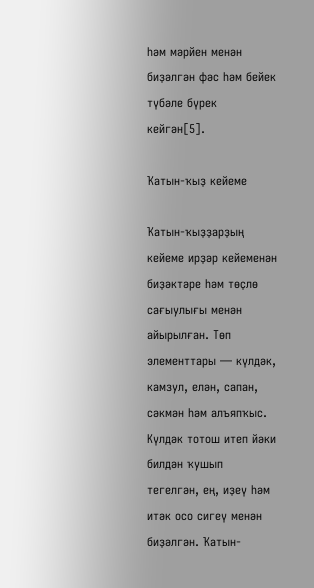һәм мәрйен менән биҙәлгән фәс һәм бейек түбәле бүрек кейгән[5].

Ҡатын-ҡыҙ кейеме

Ҡатын-ҡыҙҙарҙың кейеме ирҙәр кейеменән биҙәктәре һәм төҫлө сағыулығы менән айырылған. Төп элементтары — күлдәк, камзул, елән, сапан, сәкмән һәм алъяпҡыс. Күлдәк тотош итеп йәки билдән ҡушып тегелгән, ең, иҙеү һәм итәк осо сигеү менән биҙәлгән. Ҡатын-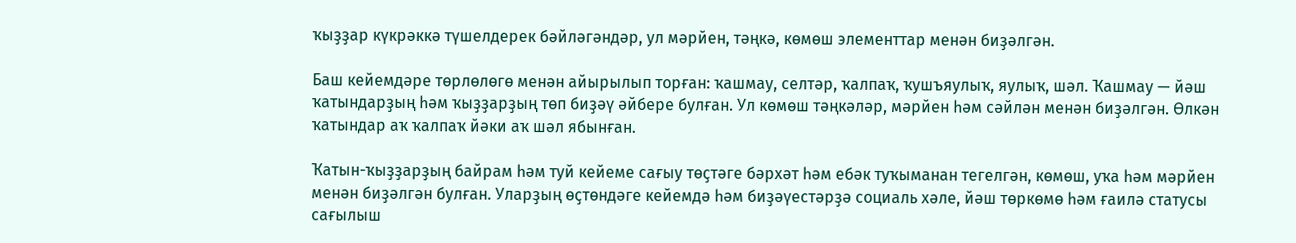ҡыҙҙар күкрәккә түшелдерек бәйләгәндәр, ул мәрйен, тәңкә, көмөш элементтар менән биҙәлгән.

Баш кейемдәре төрлөлөгө менән айырылып торған: ҡашмау, селтәр, ҡалпаҡ, ҡушъяулыҡ, яулыҡ, шәл. Ҡашмау — йәш ҡатындарҙың һәм ҡыҙҙарҙың төп биҙәү әйбере булған. Ул көмөш тәңкәләр, мәрйен һәм сәйлән менән биҙәлгән. Өлкән ҡатындар аҡ ҡалпаҡ йәки аҡ шәл ябынған.

Ҡатын-ҡыҙҙарҙың байрам һәм туй кейеме сағыу төҫтәге бәрхәт һәм ебәк туҡыманан тегелгән, көмөш, уҡа һәм мәрйен менән биҙәлгән булған. Уларҙың өҫтөндәге кейемдә һәм биҙәүестәрҙә социаль хәле, йәш төркөмө һәм ғаилә статусы сағылыш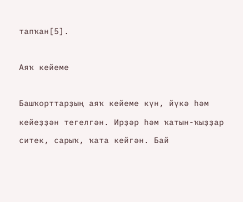тапҡан[5].

Аяҡ кейеме

Башҡорттарҙың аяҡ кейеме күн, йүкә һәм кейеҙҙән тегелгән. Ирҙәр һәм ҡатын-ҡыҙҙар ситек, сарыҡ, ҡата кейгән. Бай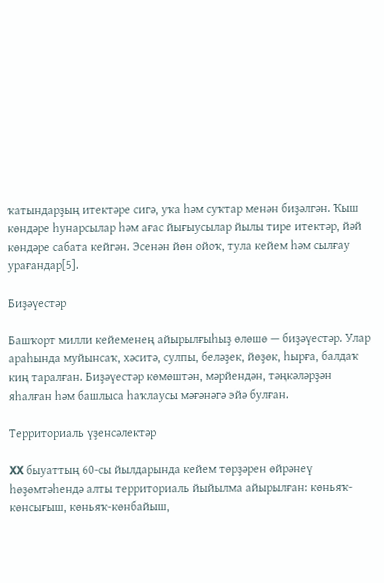ҡатындарҙың итектәре сигә, уҡа һәм суҡтар менән биҙәлгән. Ҡыш көндәре һунарсылар һәм ағас йығыусылар йылы тире итектәр, йәй көндәре сабата кейгән. Эсенән йөн ойоҡ, тула кейем һәм сылғау урағандар[5].

Биҙәүестәр

Башҡорт милли кейеменең айырылғыһыҙ өлөшө — биҙәүестәр. Улар араһында муйынсаҡ, хәситә, сулпы, беләҙек, йөҙөк, һырға, балдаҡ киң таралған. Биҙәүестәр көмөштән, мәрйендән, тәңкәләрҙән яһалған һәм башлыса һаҡлаусы мәғәнәгә эйә булған.

Территориаль үҙенсәлектәр

XX быуаттың 60-сы йылдарында кейем төрҙәрен өйрәнеү һөҙөмтәһендә алты территориаль йыйылма айырылған: көньяҡ-көнсығыш, көньяҡ-көнбайыш,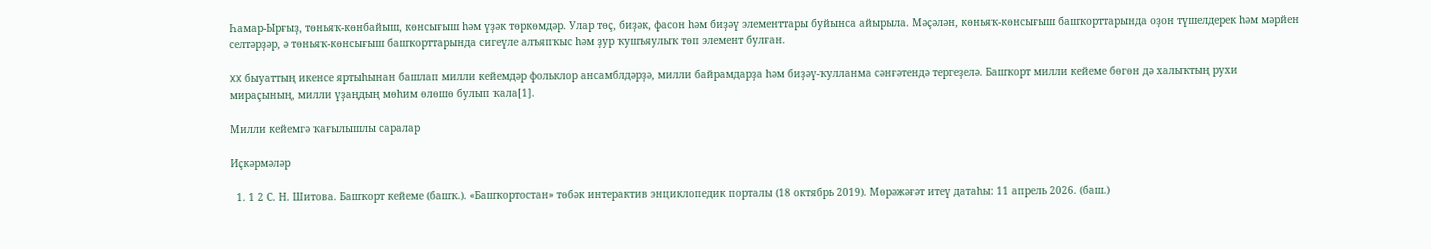Һамар-Ырғыҙ, төньяҡ-көнбайыш, көнсығыш һәм үҙәк төркөмдәр. Улар төҫ, биҙәк, фасон һәм биҙәү элементтары буйынса айырыла. Мәҫәлән, көньяҡ-көнсығыш башҡорттарында оҙон түшелдерек һәм мәрйен селтәрҙәр, ә төньяҡ-көнсығыш башҡорттарында сигеүле алъяпҡыс һәм ҙур ҡушъяулыҡ төп элемент булған.

XX быуаттың икенсе яртыһынан башлап милли кейемдәр фольклор ансамблдәрҙә, милли байрамдарҙа һәм биҙәү-ҡулланма сәнғәтендә тергеҙелә. Башҡорт милли кейеме бөгөн дә халыҡтың рухи мираҫының, милли үҙаңдың мөһим өлөшө булып ҡала[1].

Милли кейемгә ҡағылышлы саралар

Иҫкәрмәләр

  1. 1 2 С. Н. Шитова. Башҡорт кейеме (башҡ.). «Башҡортостан» төбәк интерактив энциклопедик порталы (18 октябрь 2019). Мөрәжәғәт итеү датаһы: 11 апрель 2026. (баш.)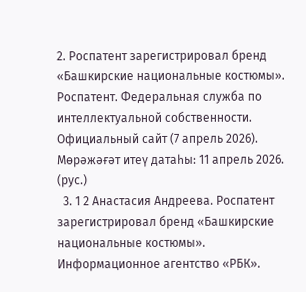2. Роспатент зарегистрировал бренд «Башкирские национальные костюмы». Роспатент. Федеральная служба по интеллектуальной собственности. Официальный сайт (7 апрель 2026). Мөрәжәғәт итеү датаһы: 11 апрель 2026. (рус.)
  3. 1 2 Анастасия Андреева. Роспатент зарегистрировал бренд «Башкирские национальные костюмы». Информационное агентство «РБК».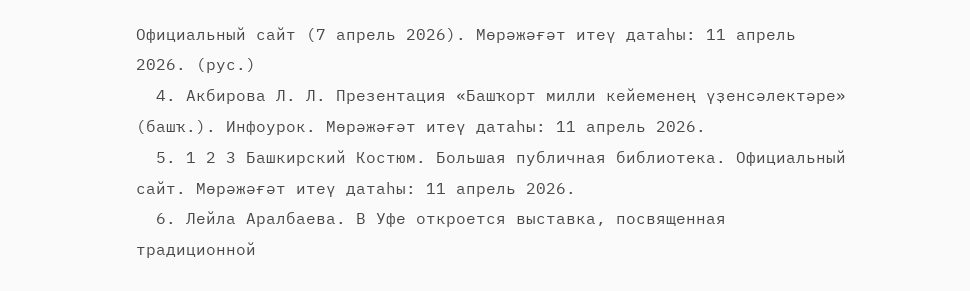Официальный сайт (7 апрель 2026). Мөрәжәғәт итеү датаһы: 11 апрель 2026. (рус.)
  4. Акбирова Л. Л. Презентация «Башҡорт милли кейеменең үҙенсәлектәре» (башҡ.). Инфоурок. Мөрәжәғәт итеү датаһы: 11 апрель 2026.
  5. 1 2 3 Башкирский Костюм. Большая публичная библиотека. Официальный сайт. Мөрәжәғәт итеү датаһы: 11 апрель 2026.
  6. Лейла Аралбаева. В Уфе откроется выставка, посвященная традиционной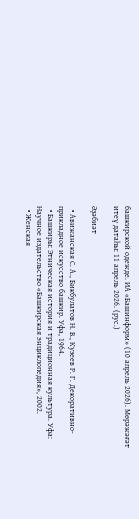башкирской одежде. ИА «Башинформ» (10 апрель 2026). Мөрәжәғәт итеү датаһы: 11 апрель 2026. (рус.)

Әҙәбиәт

  • Авижанская С. А., Бикбулатов Н. В., Кузеев Р. Г. Декоративно-прикладное искусство башкир. Уфа, 1964.
  • Башкиры: Этническая история и традиционная культура. Уфа: Научное издательство «Башкирская энциклопедия», 2002.
  • Женская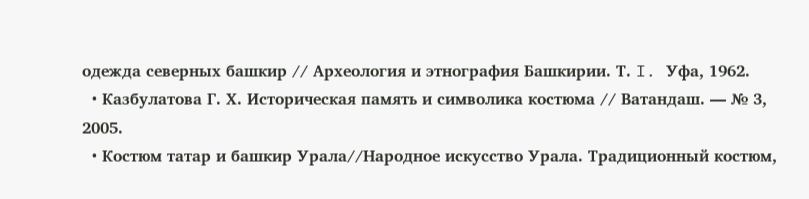одежда северных башкир // Археология и этнография Башкирии. Т. I. Уфа, 1962.
  • Казбулатова Г. Х. Историческая память и символика костюма // Ватандаш. — № 3, 2005.
  • Костюм татар и башкир Урала//Народное искусство Урала. Традиционный костюм,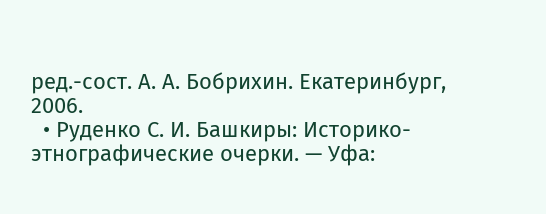ред.-сост. А. А. Бобрихин. Екатеринбург, 2006.
  • Руденко С. И. Башкиры: Историко-этнографические очерки. — Уфа: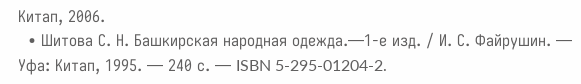Китап, 2006.
  • Шитова С. Н. Башкирская народная одежда.—1-е изд. / И. С. Файрушин. — Уфа: Китап, 1995. — 240 с. — ISBN 5-295-01204-2.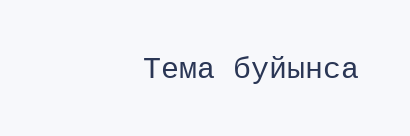Тема буйынса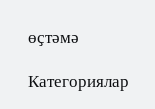өҫтәмә

Категориялар